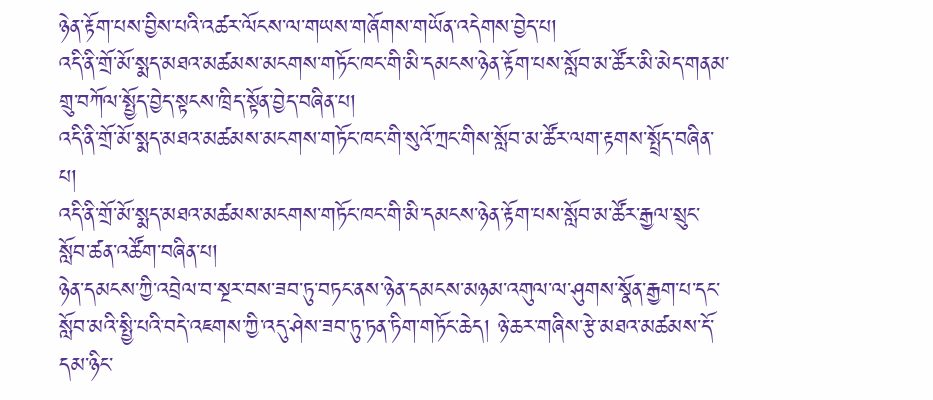ཉེན་རྟོག་པས་བྱིས་པའི་འཚར་ལོངས་ལ་གཡས་གཞོགས་གཡོན་འདེགས་བྱེད་པ།
འདི་ནི་གྲོ་མོ་སྨད་མཐའ་མཚམས་མངགས་གཏོང་ཁང་གི་མི་དམངས་ཉེན་རྟོག་པས་སློབ་མ་ཚོར་མི་མེད་གནམ་གྲུ་བཀོལ་སྤྱོད་བྱེད་སྟངས་ཁྲིད་སྟོན་བྱེད་བཞིན་པ།
འདི་ནི་གྲོ་མོ་སྨད་མཐའ་མཚམས་མངགས་གཏོང་ཁང་གི་སུའོ་ཀྲང་གིས་སློབ་མ་ཚོར་ལག་རྟགས་སྤྲོད་བཞིན་པ།
འདི་ནི་གྲོ་མོ་སྨད་མཐའ་མཚམས་མངགས་གཏོང་ཁང་གི་མི་དམངས་ཉེན་རྟོག་པས་སློབ་མ་ཚོར་རྒྱལ་སྲུང་སློབ་ཚན་འཚོག་བཞིན་པ།
ཉེན་དམངས་ཀྱི་འབྲེལ་བ་སྔར་བས་ཟབ་ཏུ་བཏང་ནས་ཉེན་དམངས་མཉམ་འགུལ་ལ་ཤུགས་སྣོན་རྒྱག་པ་དང་སློབ་མའི་སྤྱི་པའི་བདེ་འཇགས་ཀྱི་འདུ་ཤེས་ཟབ་ཏུ་ཏན་ཏིག་གཏོང་ཆེད། ཉེ་ཆར་གཞིས་རྩེ་མཐའ་མཚམས་དོ་དམ་ཉིང་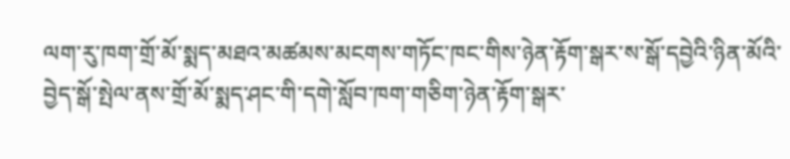ལག་རུ་ཁག་གྲོ་མོ་སྨད་མཐའ་མཚམས་མངགས་གཏོང་ཁང་གིས་ཉེན་རྟོག་སྒར་ས་སྒོ་དབྱེའི་ཉིན་མོའི་བྱེད་སྒོ་སྤེལ་ནས་གྲོ་མོ་སྨད་ཤང་གི་དགེ་སློབ་ཁག་གཅིག་ཉེན་རྟོག་སྒར་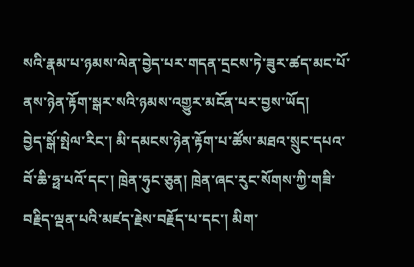སའི་རྣམ་པ་ཉམས་ལེན་བྱེད་པར་གདན་དྲངས་ཏེ་ཟུར་ཚད་མང་པོ་ནས་ཉེན་རྟོག་སྒར་སའི་ཉམས་འགྱུར་མངོན་པར་བྱས་ཡོད།
བྱེད་སྒོ་སྤེལ་རིང་། མི་དམངས་ཉེན་རྟོག་པ་ཚོས་མཐའ་སྲུང་དཔའ་བོ་ཆི་ཧྥ་པའོ་དང་། ཁྲེན་ཧུང་ཅུན། ཁྲེན་ཞང་རུང་སོགས་ཀྱི་གཟི་བརྗིད་ལྡན་པའི་མཛད་རྗེས་བརྗོད་པ་དང་། མིག་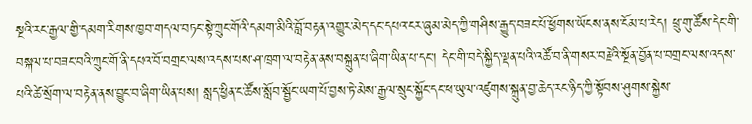སྔའི་རང་རྒྱལ་གྱི་དམག་རིགས་ཁྱབ་གདལ་བཏང་སྟེ་ཀྲུང་གོའི་དམག་མིའི་བློ་བརྟན་འགྱུར་མེད་དང་དཔའ་ངར་ཞུམ་མེད་ཀྱི་གཤིས་རྒྱུད་བཟང་པོ་ཕྱོགས་ཡོངས་ནས་ངོམ་པ་རེད། ཕྲུ་གུ་ཚོས་དེང་གི་བསྐལ་པ་བཟང་བའི་ཀྲུང་གོ་ནི་དཔའ་བོ་བགྲང་ལས་འདས་པས་ཤ་ཁྲག་ལ་བརྟེན་ནས་བསྐྲུན་པ་ཞིག་ཡིན་པ་དང་། དེང་གི་བདེ་སྐྱིད་ལྡན་པའི་འཚོ་བ་ནི་གསར་བརྗེའི་སྔོན་བྱོན་པ་བགྲང་ལས་འདས་པའི་ཚེ་སྲོག་ལ་བརྟེན་ནས་བྱུང་བ་ཞིག་ཡིན་པས། སླད་ཕྱིན་ང་ཚོས་སློབ་སྦྱོང་ཡག་པོ་བྱས་ཏེ་མེས་རྒྱལ་སྲུང་སྐྱོང་དང་ཕ་ཡུལ་འཛུགས་སྐྲུན་བྱ་ཆེད་རང་ཉིད་ཀྱི་སྟོབས་ཤུགས་སྐྱེས་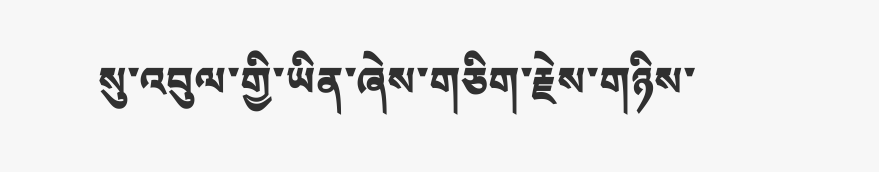སུ་འབུལ་གྱི་ཡིན་ཞེས་གཅིག་རྗེས་གཉིས་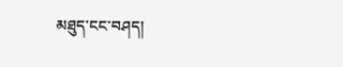མཐུད་ངང་བཤད།